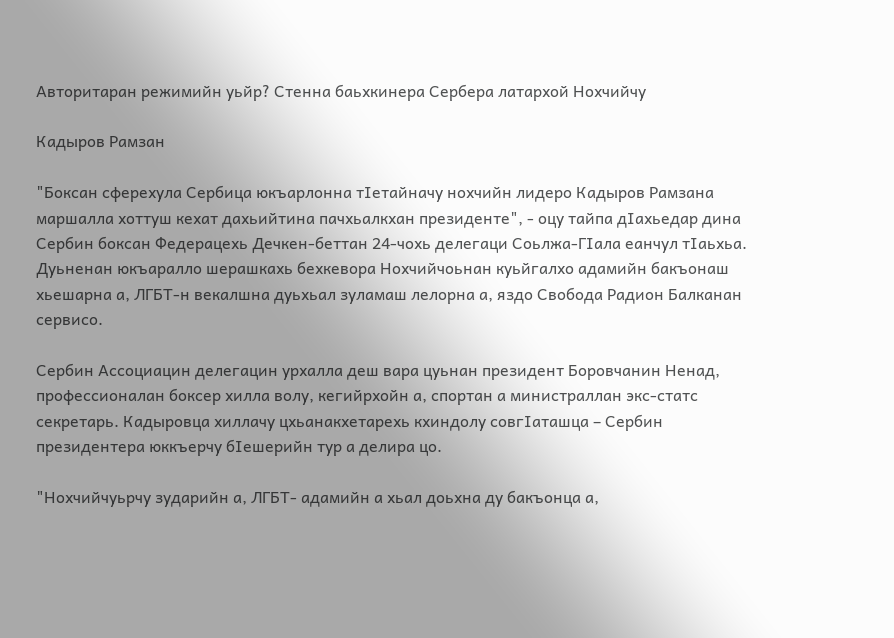Авторитаран режимийн уьйр? Стенна баьхкинера Сербера латархой Нохчийчу

Кадыров Рамзан

"Боксан сферехула Сербица юкъарлонна тIетайначу нохчийн лидеро Кадыров Рамзана маршалла хоттуш кехат дахьийтина пачхьалкхан президенте", - оцу тайпа дIахьедар дина Сербин боксан Федерацехь Дечкен-беттан 24-чохь делегаци Соьлжа-ГIала еанчул тIаьхьа. Дуьненан юкъаралло шерашкахь бехкевора Нохчийчоьнан куьйгалхо адамийн бакъонаш хьешарна а, ЛГБТ-н векалшна дуьхьал зуламаш лелорна а, яздо Свобода Радион Балканан сервисо.

Сербин Ассоциацин делегацин урхалла деш вара цуьнан президент Боровчанин Ненад, профессионалан боксер хилла волу, кегийрхойн а, спортан а министраллан экс-статс секретарь. Кадыровца хиллачу цхьанакхетарехь кхиндолу совгIаташца – Сербин президентера юккъерчу бӀешерийн тур а делира цо.

"Нохчийчуьрчу зударийн а, ЛГБТ- адамийн а хьал доьхна ду бакъонца а,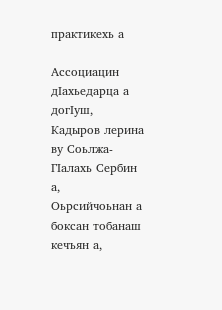практикехь а

Ассоциацин дIахьедарца а догIуш, Кадыров лерина ву Соьлжа-ГIалахь Сербин а, Оьрсийчоьнан а боксан тобанаш кечъян а,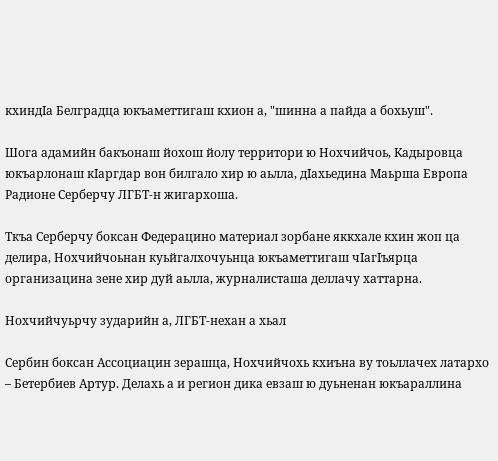кхиндIа Белградца юкъаметтигаш кхион а, "шинна а пайда а бохьуш".

Шога адамийн бакъонаш йохош йолу территори ю Нохчийчоь, Кадыровца юкъарлонаш кIаргдар вон билгало хир ю аьлла, дIахьедина Маьрша Европа Радионе Серберчу ЛГБТ-н жигархоша.

Ткъа Серберчу боксан Федерацино материал зорбане яккхале кхин жоп ца делира, Нохчийчоьнан куьйгалхочуьнца юкъаметтигаш чIагIъярца организацина зене хир дуй аьлла, журналисташа деллачу хаттарна.

Нохчийчуьрчу зударийн а, ЛГБТ-нехан а хьал

Сербин боксан Ассоциацин зерашца, Нохчийчохь кхиъна ву тоьллачех латархо – Бетербиев Артур. Делахь а и регион дика евзаш ю дуьненан юкъараллина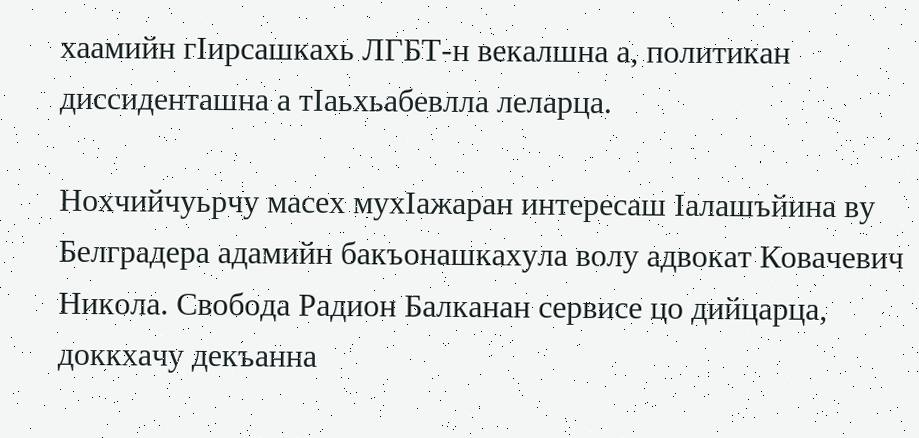хаамийн гIирсашкахь ЛГБТ-н векалшна а, политикан диссиденташна а тIаьхьабевлла леларца.

Нохчийчуьрчу масех мухIажаран интересаш Iалашъйина ву Белградера адамийн бакъонашкахула волу адвокат Ковачевич Никола. Свобода Радион Балканан сервисе цо дийцарца, доккхачу декъанна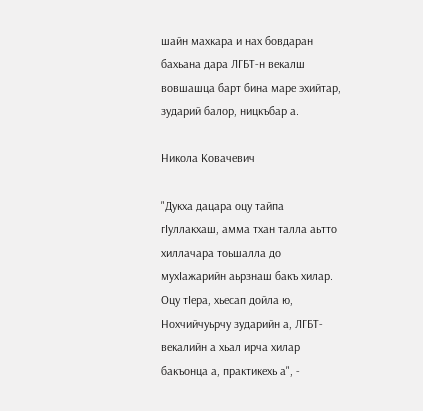шайн махкара и нах бовдаран бахьана дара ЛГБТ-н векалш вовшашца барт бина маре эхийтар, зударий балор, ницкъбар а.

Никола Ковачевич

"Дукха дацара оцу тайпа гIуллакхаш, амма тхан талла аьтто хиллачара тоьшалла до мухIажарийн аьрзнаш бакъ хилар. Оцу тIера, хьесап дойла ю, Нохчийчуьрчу зударийн а, ЛГБТ-векалийн а хьал ирча хилар бакъонца а, практикехь а", -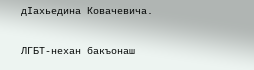дIахьедина Ковачевича.

ЛГБТ-нехан бакъонаш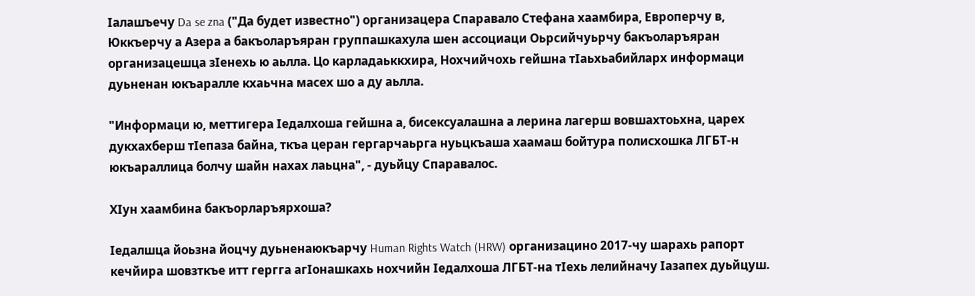Iалашъечу Da se zna ("Да будет известно") организацера Спаравало Стефана хаамбира, Европерчу в, Юккъерчу а Азера а бакъоларъяран группашкахула шен ассоциаци Оьрсийчуьрчу бакъоларъяран организацешца зIенехь ю аьлла. Цо карладаьккхира, Нохчийчохь гейшна тIаьхьабийларх информаци дуьненан юкъаралле кхаьчна масех шо а ду аьлла.

"Информаци ю, меттигера Iедалхоша гейшна а, бисексуалашна а лерина лагерш вовшахтоьхна, царех дукхахберш тIепаза байна, ткъа церан гергарчаьрга нуьцкъаша хаамаш бойтура полисхошка ЛГБТ-н юкъараллица болчу шайн нахах лаьцна", - дуьйцу Спаравалос.

ХIун хаамбина бакъорларъярхоша?

Iедалшца йоьзна йоцчу дуьненаюкъарчу Human Rights Watch (HRW) организацино 2017-чу шарахь рапорт кечйира шовзткъе итт гергга агIонашкахь нохчийн Iедалхоша ЛГБТ-на тIехь лелийначу Iазапех дуьйцуш.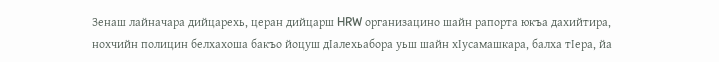Зенаш лайначара дийцарехь, церан дийцарш HRW организацино шайн рапорта юкъа дахийтира, нохчийн полицин белхахоша бакъо йоцуш дIалехьабора уьш шайн хIусамашкара, балха тIера, йа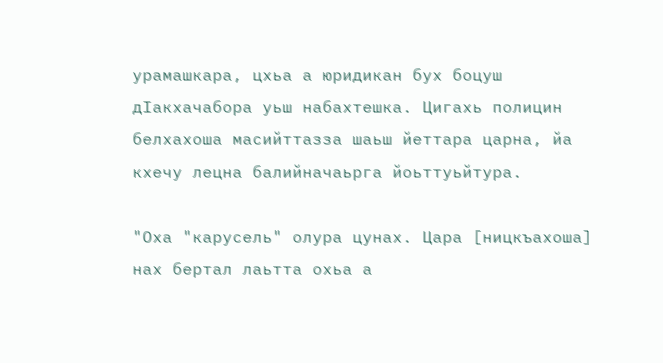урамашкара, цхьа а юридикан бух боцуш дIакхачабора уьш набахтешка. Цигахь полицин белхахоша масийттазза шаьш йеттара царна, йа кхечу лецна балийначаьрга йоьттуьйтура.

"Оха "карусель" олура цунах. Цара [ницкъахоша] нах бертал лаьтта охьа а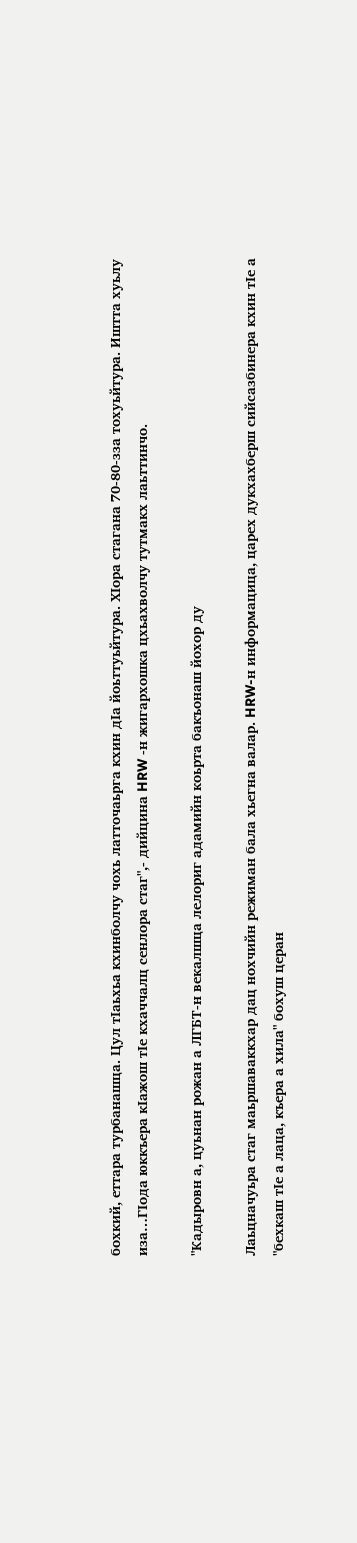бохкий, еттара турбанашца. Цул тIаьхьа кхинболчу чохь латточаьрга кхин дIа йоьттуьйтура. ХIора стагана 70-80-зза тохуьйтура. Иштта хуьлу иза…ГIода юккъера кIажош тIе кхаччалц сенлора стаг",- дийцина HRW -н жигархошка цхьахволчу тутмакх лаьттинчо.

"Кадыровн а, цуьнан рожан а ЛГБТ-н векалшца лелориг адамийн коьрта бакъонаш йохор ду

Лаьцначуьра стаг маьршаваккхар дац нохчийн режиман бала хьегна валар. HRW-н информацица, царех дукхахберш сийсазбинера кхин тIе а "бехкаш тIе а лаца, къера а хила" бохуш церан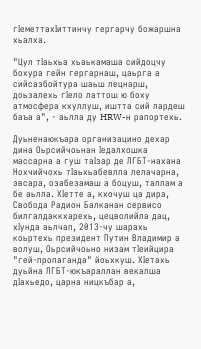гIеметтахIиттинчу гергарчу божаршна хьалха.

"Цул тIаьхьа хьаькамаша сийдоцчу бохура гейн гергарнаш, цаьрга а сийсазбойтура шаьш лецнарш, доьзалехь гIело латтош ю боху атмосфера кхуллуш, иштта сий лардеш баъа а", - аьлла ду HRW-н рапортехь.

Дуьненаюкъара организацино дехар дина Оьрсийчоьнан Iедалхошка массарна а гуш таIзар де ЛГБТ-нахана Нохчийчохь тIаьхьабевлла лелачарна, эвсара, озабезамаш а боцуш, таллам а бе аьлла. ХIетте а, кхочуш ца дира, Свобода Радион Балканан сервисо билгалдаккхарехь, цецволийла дац, хIунда аьлчап, 2013-чу шарахь коьртехь президент Путин Владимир а волуш, Оьрсийчоьно низам тIеийцира "гей-пропаганда" йоьхкуш. ХIетахь дуьйна ЛГБТ-юкъараллан векалша дIахьедо, царна ницкъбар а,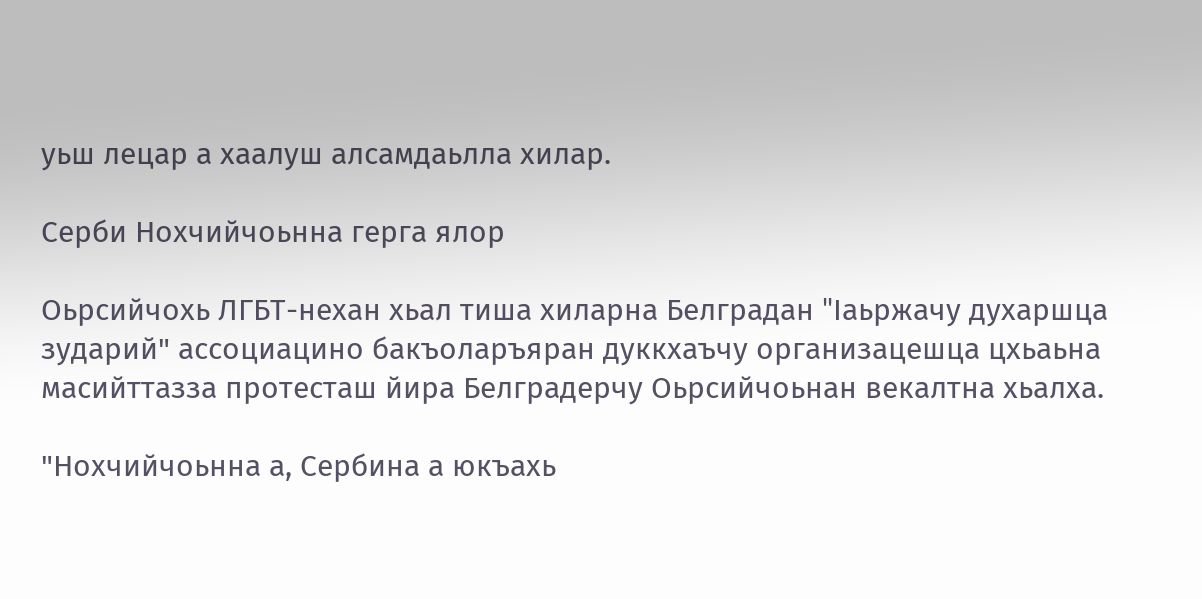уьш лецар а хаалуш алсамдаьлла хилар.

Серби Нохчийчоьнна герга ялор

Оьрсийчохь ЛГБТ-нехан хьал тиша хиларна Белградан "Iаьржачу духаршца зударий" ассоциацино бакъоларъяран дуккхаъчу организацешца цхьаьна масийттазза протесташ йира Белградерчу Оьрсийчоьнан векалтна хьалха.

"Нохчийчоьнна а, Сербина а юкъахь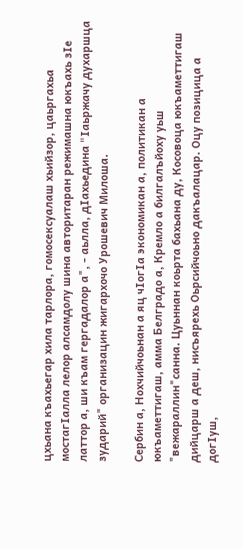цхьана къахьегар хила тарлора, гомосексуалаш хьийзор, цаьргахьа мостагIалла лелор алсамдолу шина авторитаран режимашна юкъахь зIе латтор а, ши къам гергадалор а", - аьлла, дIахьедина "Iаьржачу духаршца зударий" организацин жигархочо Урошевич Милоша.

Сербин а, Нохчийчоьнан а яц чIогIа экономикан а, политикан а юкъаметтигаш, амма Белградо а, Кремло а билгалъйоху уьш "вежараллин"санна. Цуьннан коьрта бахьана ду, Косовоца юкъаметтигаш дийцарш а деш, нисъярехь Оьрсийчоьно дакъалацар. Оцу позицица а догIуш,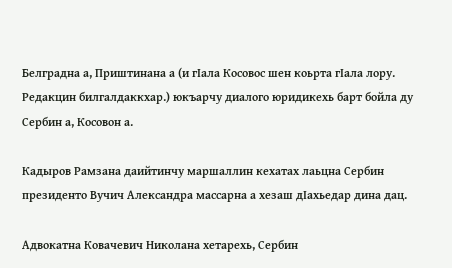Белградна а, Приштинана а (и гIала Косовос шен коьрта гIала лору. Редакцин билгалдаккхар.) юкъарчу диалого юридикехь барт бойла ду Сербин а, Косовон а.

Кадыров Рамзана даийтинчу маршаллин кехатах лаьцна Сербин президенто Вучич Александра массарна а хезаш дIахьедар дина дац.

Адвокатна Ковачевич Николана хетарехь, Сербин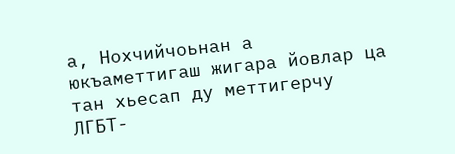а, Нохчийчоьнан а юкъаметтигаш жигара йовлар ца тан хьесап ду меттигерчу ЛГБТ-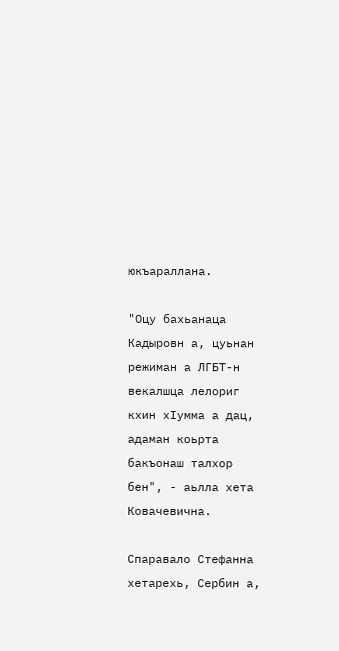юкъараллана.

"Оцу бахьанаца Кадыровн а, цуьнан режиман а ЛГБТ-н векалшца лелориг кхин хIумма а дац, адаман коьрта бакъонаш талхор бен", - аьлла хета Ковачевична.

Спаравало Стефанна хетарехь, Сербин а,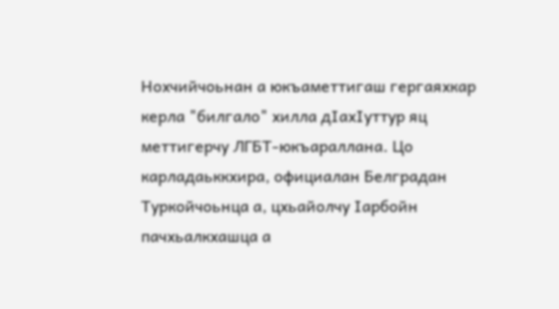Нохчийчоьнан а юкъаметтигаш гергаяхкар керла "билгало" хилла дIахIуттур яц меттигерчу ЛГБТ-юкъараллана. Цо карладаьккхира, официалан Белградан Туркойчоьнца а, цхьайолчу Iарбойн пачхьалкхашца а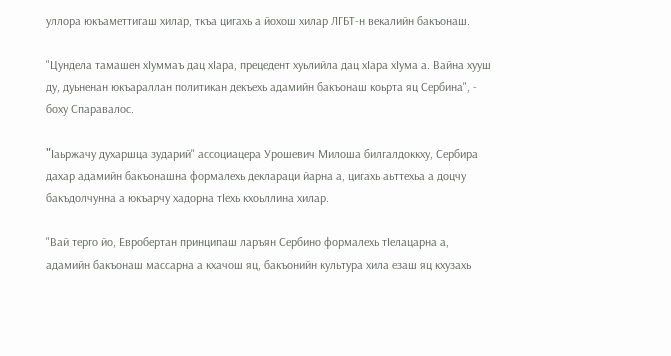уллора юкъаметтигаш хилар, ткъа цигахь а йохош хилар ЛГБТ-н векалийн бакъонаш.

"Цундела тамашен хIуммаъ дац хIара, прецедент хуьлийла дац хIара хIума а. Вайна хууш ду, дуьненан юкъараллан политикан декъехь адамийн бакъонаш коьрта яц Сербина", - боху Спаравалос.

"Iаьржачу духаршца зударий" ассоциацера Урошевич Милоша билгалдоккху, Сербира дахар адамийн бакъонашна формалехь деклараци йарна а, цигахь аьттехьа а доцчу бакъдолчунна а юкъарчу хадорна тIехь кхоьллина хилар.

"Вай терго йо, Евробертан принципаш ларъян Сербино формалехь тIелацарна а, адамийн бакъонаш массарна а кхачош яц, бакъонийн культура хила езаш яц кхузахь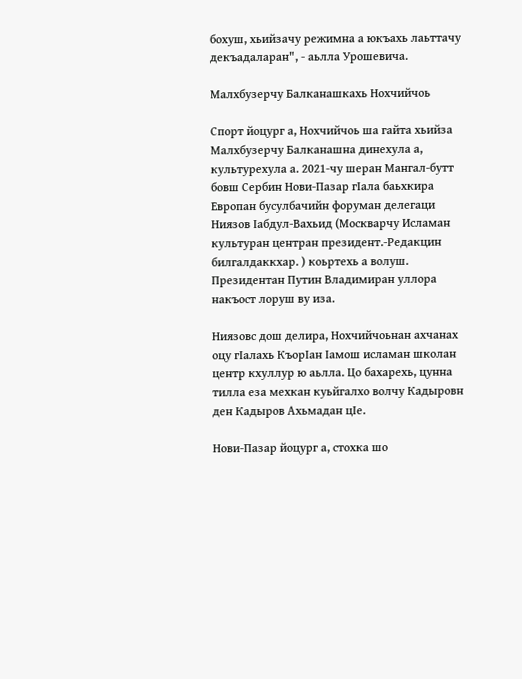бохуш, хьийзачу режимна а юкъахь лаьттачу декъадаларан", - аьлла Урошевича.

Малхбузерчу Балканашкахь Нохчийчоь

Спорт йоцург а, Нохчийчоь ша гайта хьийза Малхбузерчу Балканашна динехула а, культурехула а. 2021-чу шеран Мангал-бутт бовш Сербин Нови-Пазар гIала баьхкира Европан бусулбачийн форуман делегаци Ниязов Iабдул-Вахьид (Москварчу Исламан культуран центран президент.-Редакцин билгалдаккхар. ) коьртехь а волуш. Президентан Путин Владимиран уллора накъост лоруш ву иза.

Ниязовс дош делира, Нохчийчоьнан ахчанах оцу гIалахь КъорIан Iамош исламан школан центр кхуллур ю аьлла. Цо бахарехь, цунна тилла еза мехкан куьйгалхо волчу Кадыровн ден Кадыров Ахьмадан цIе.

Нови-Пазар йоцург а, стохка шо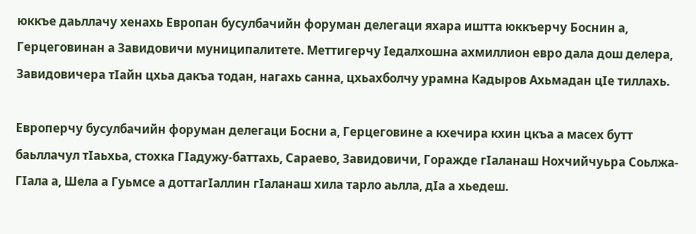юккъе даьллачу хенахь Европан бусулбачийн форуман делегаци яхара иштта юккъерчу Боснин а, Герцеговинан а Завидовичи муниципалитете. Меттигерчу Iедалхошна ахмиллион евро дала дош делера, Завидовичера тIайн цхьа дакъа тодан, нагахь санна, цхьахболчу урамна Кадыров Ахьмадан цIе тиллахь.

Европерчу бусулбачийн форуман делегаци Босни а, Герцеговине а кхечира кхин цкъа а масех бутт баьллачул тIаьхьа, стохка ГIадужу-баттахь, Сараево, Завидовичи, Горажде гIаланаш Нохчийчуьра Соьлжа-ГIала а, Шела а Гуьмсе а доттагIаллин гIаланаш хила тарло аьлла, дIа а хьедеш.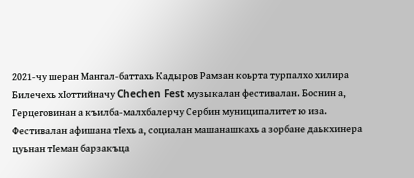2021-чу шеран Мангал-баттахь Кадыров Рамзан коьрта турпалхо хилира Билечехь хIоттийначу Chechen Fest музыкалан фестивалан. Боснин а, Герцеговинан а къилба-малхбалерчу Сербин муниципалитет ю иза. Фестивалан афишана тIехь а, социалан машанашкахь а зорбане даькхинера цуьнан тIеман барзакъца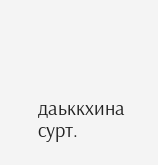даьккхина сурт.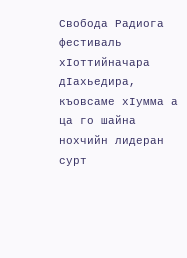Свобода Радиога фестиваль хIоттийначара дIахьедира, къовсаме хIумма а ца го шайна нохчийн лидеран сурт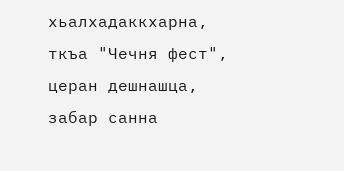хьалхадаккхарна, ткъа "Чечня фест", церан дешнашца, забар санна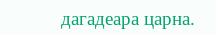дагадеара царна.